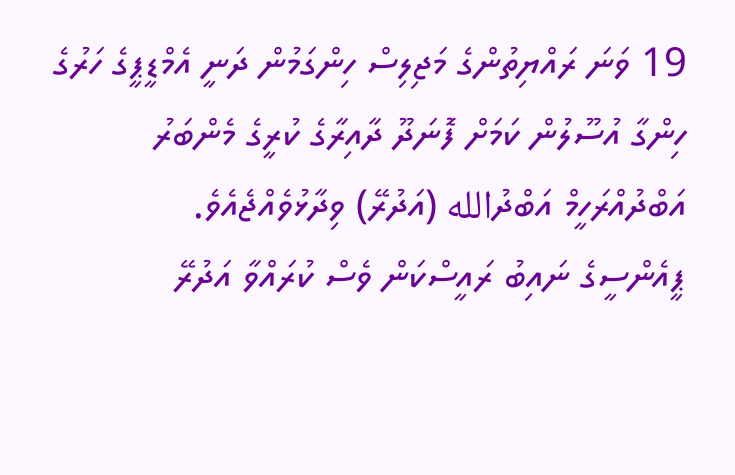19 ވަނަ ރައްޔިތުންގެ މަޖިލިސް ހިންގަމުން ދަނީ އެމްޑީޕީގެ ހަރުގެ ހިންގާ އުސޫލުން ކަމަށް ފޮނަދޫ ދާއިރާގެ ކުރީގެ މެންބަރު އަބްދުއްރަހީމް އަބްދުالله (އަދުރޭ) ވިދާޅުވެއްޖެއެވެ.
ޕީއެންސީގެ ނައިބު ރައީސްކަން ވެސް ކުރައްވާ އަދުރޭ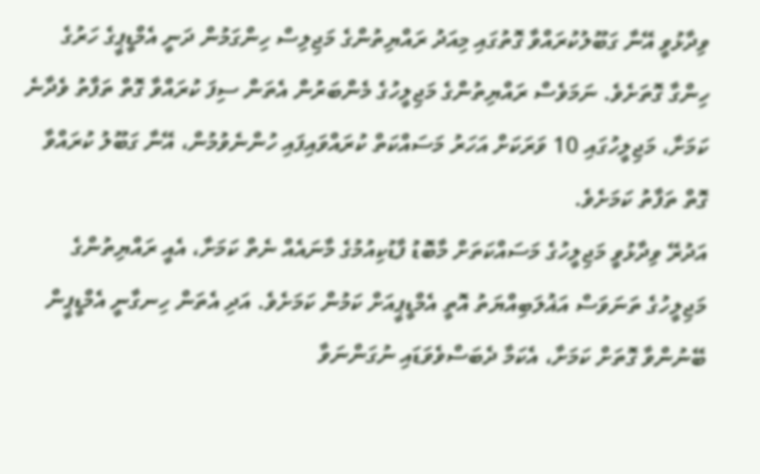ވިދާޅުވީ އޭނާ ގަބޫލުކުރައްވާ ގޮތުގައި މިއަދު ރައްޔިތުންގެ މަޖިލިސް ހިންގަމުން ދަނީ އެމްޑީޕީގެ ހަރުގެ ހިންގާ ގޮތަށެވެ. ނަމަވެސް ރައްޔިތުންގެ މަޖިލީހުގެ މެންބަރުން އެތަން ސިފަ ކުރައްވާ ގޮތް ތަފާތު ވެދާނެ ކަމަށާ، މަޖިލީހުގައި 10 ވަރަކަށް އަހަރު މަސައްކަތް ކުރައްވައިފައި ހުންނެވުމުން، އޭނާ ގަބޫލު ކުރައްވާ ގޮތް ތަފާތު ކަމަށެވެ.
އަދުރޭ ވިދާޅުވީ މަޖިލީހުގެ މަސައްކަތަށް މާބޮޑު ފާޑުކިއުމުގެ މާނައެއް ނެތް ކަމަށާ، އެއީ ރައްޔިތުންގެ މަޖިލީހުގެ ތަނަވަސް އަޣުލަބިއްޔަތު އޮތީ އެމްޑީޕީއަށް ކަމުން ކަމަށެވެ. އަދި އެތަން ހިނގާނީ އެމްޑީޕީން ބޭނުންވާ ގޮތަށް ކަމަށާ، އެކަމާ ދެބަސްވެވަޑައި ނުގަންނަވާ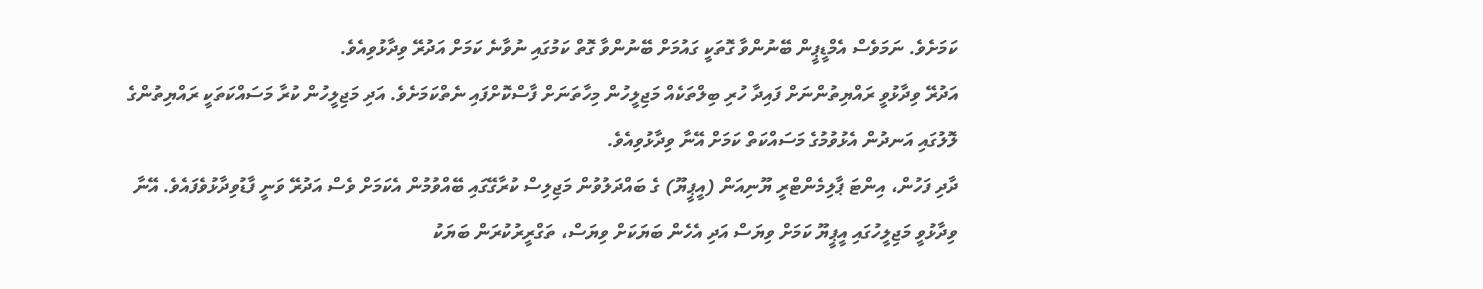ކަމަށެވެ. ނަމަވެސް އެމްޑީޕީން ބޭނުންވާ ގޮތަކީ ގައުމަށް ބޭނުންވާ ގޮތް ކަމުގައި ނުވާނެ ކަމަށް އަދުރޭ ވިދާޅުވިއެވެ.
އަދުރޭ ވިދާޅުވީ ރައްޔިތުންނަށް ފައިދާ ހުރި ބިލްތަކެއް މަޖިލީހުން މިހާތަނަށް ފާސްކޮށްފައި ނެތްކަމަށެވެ. އަދި މަޖިލީހުން ކުރާ މަސައްކަތަކީ ރައްޔިތުންގެ ލޮލުގައި އަނދުން އެޅުވުމުގެ މަސައްކަތް ކަމަށް އޭނާ ވިދާޅުވިއެވެ.
ދާދި ފަހުން، އިންޓަ ޕާލިމެންޓްރީ ޔޫނިއަން (އީޕީޔޫ) ގެ ބައްދަލުވުން މަޖިލިސް ކުރާގޭގައި ބޭއްވުމުން އެކަމަށް ވެސް އަދުރޭ ވަނީ ފާޑުވިދާޅުވެފައެވެ. އޭނާ ވިދާޅުވީ މަޖިލީހުގައި އީޕީޔޫ ކަމަށް ވިޔަސް އަދި އެހެން ބަޔަކަށް ވިޔަސް، ތަގްރީރުކުރަން ބަޔަކު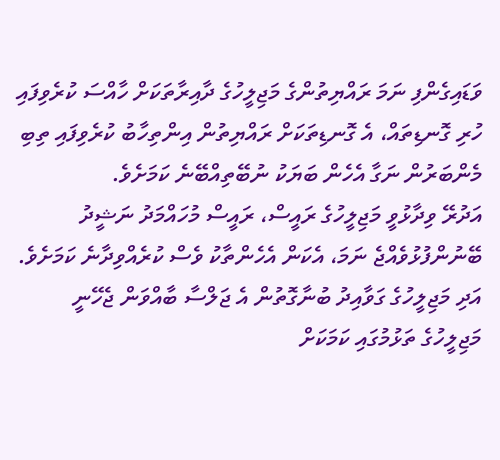ވަޑައިގެންފި ނަމަ ރައްޔިތުންގެ މަޖިލީހުގެ ދާއިރާތަކަށް ހާއްސަ ކުރެވިފައި ހުރި ގޮނޑިތައް، އެ ގޮނޑިތަކަށް ރައްޔިތުން އިންތިހާބު ކުރެވިފައި ތިބި މެންބަރުން ނަގާ އެހެން ބަޔަކު ނުބޭތިއްބޭނެ ކަމަށެވެ.
އަދުރޭ ވިދާޅުވީ މަޖިލީހުގެ ރައީސް، ރައީސް މުހައްމަދު ނަޝީދު ބޭނުންފުޅުވެއްޖެ ނަމަ، އެކަން އެހެންތާކު ވެސް ކުރެއްވިދާނެ ކަމަށެވެ. އަދި މަޖިލީހުގެ ގަވާއިދު ބުނާގޮތުން އެ ޖަލްސާ ބާއްވަން ޖެހޭނީ މަޖިލީހުގެ ތަޅުމުގައި ކަމަކަށް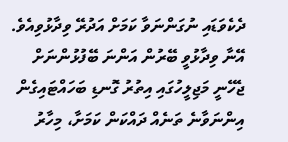ދެކެވަޑައި ނުގަންނަވާ ކަމަށް އަދުރޭ ވިދާޅުވިއެވެ. އޭނާ ވިދާޅުވީ ބޭރުން އަންނަ ބޭފުޅުންނަށް ޖެހޭނީ މަޖިލީހުގައި އިތުރު ގޮނޑި ބަހައްޓައިގެން އިންނަވާނެ ތަނެއް ދައްކަން ކަމަށާ، މިހާރު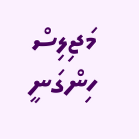މަޖިލިސް ހިންގަނީ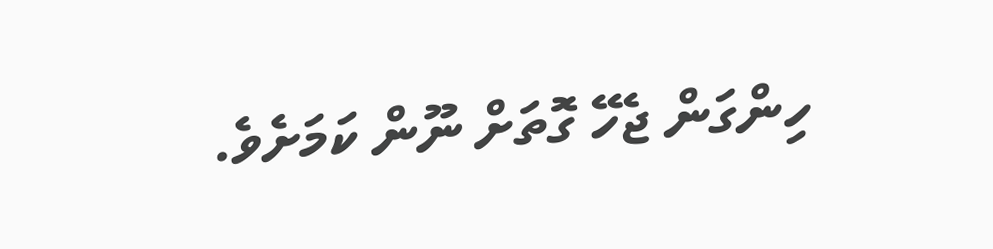ހިންގަން ޖެހޭ ގޮތަށް ނޫން ކަމަށެވެ.